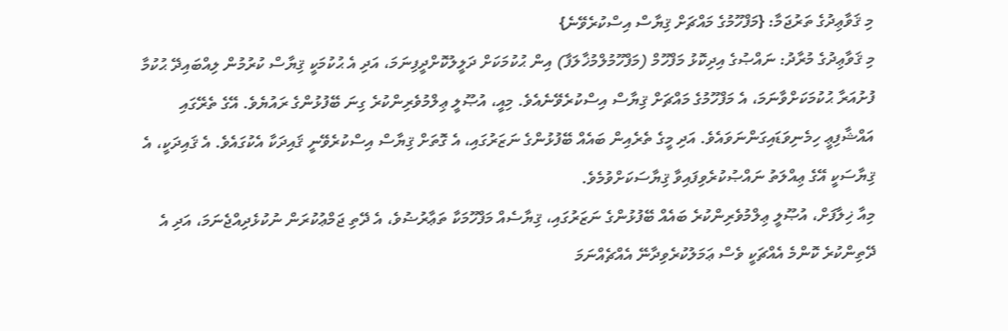މި ޤަވާޢިދުގެ ތަރުޖަމާ: {މަފްހޫމުގެ މައްޗަށް ޤިޔާސް އިސްކުރެވޭނެ}
މި ޤަވާޢިދުގެ މުރާދު: ނައްޞުގެ އިދިކޮޅު މަފްހޫމް (މަފްހޫމުލްމުޚާލަފާ) އިން ޙުކުމަކަށް ދަލީލުކޮށްދީފިނަމަ، އަދި އެ ޙުކުމަކީ ޤިޔާސް ކުރުމުން ލިއްބައިދޭ ޙުކުމާ ފުށުއަރާ ޙުކުމަކަށްވާނަމަ، އެ މަފްހޫމުގެ މައްޗަށް ޤިޔާސް އިސްކުރެވޭނެއެވެ. މިއީ، އުޞޫލީ ޢިލްމުވެރިންކުރެ ގިނަ ބޭފުޅުންގެ ރައުޔެވެ. އޭގެ ތެރޭގައި އައްޝާފިޢީ ހިމެނިވަޑައިގަންނަވައެވެ. އަދި މީގެ ތެރެއިން ބައެއް ބޭފުޅުންގެ ނަޒަރުގައި، އެ ގޮތަށް ޤިޔާސް އިސްކުރެވޭނީ ޤައިދަކާ އެކުގައެވެ. އެ ޤައިދަކީ، އެ ޤިޔާސަކީ އޭގެ ޢިއްލަތު ނައްޞުކުރެވިފައިވާ ޤިޔާސަކަށްވުމެވެ.
މިއާ ޚިލާފަށް، އުޞޫލީ ޢިލްމުވެރިންކުރެ ބައެއް ބޭފުޅުންގެ ނަޒަރުގައި، ޤިޔާސެއް މަފްހޫމަކާ ތަޢާރުޟުވެ، އެ ދޭތި ޖަމްޢުކުރަން ނުކުޅެދިއްޖެނަމަ، އަދި އެ ދޭތިންކުރެ ކޮންމެ އެއްޗަކީ ވެސް ޢަމަލުކުރެވިދާނޭ އެއްޗެއްނަމަ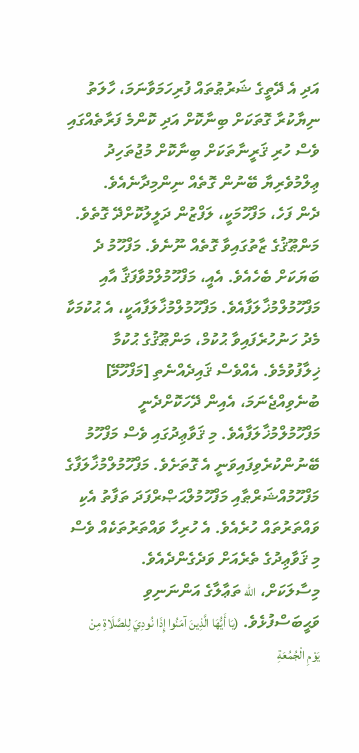އަދި އެ ދޭތީގެ ޝަރުޠުތައް ފުރިހަމަވާނަމަ، ހާލަތު ނިޔާކުރާ ގޮތަކަށް ބިނާކޮށް އަދި ކޮންމެ ފަރާތެއްގައި ވެސް ހުރި ޤަރީނާތަކަށް ބިނާކޮށް މުޖުތަހިދު ޢިލްމުވެރިޔާ ބޭނުން ގޮތެއް ނިންމިދާނެއެވެ.
ދެން ފަހެ، މަފްހޫމަކީ، ލަފްޒުން ދަލީލުކޮށްދޭ ގޮތެވެ. މަންޠޫޤުގެ ޒާތުގައިވާ ގޮތެއް ނޫނެވެ. މަފްހޫމު ދެ ބަޔަކަށް ބެހެއެވެ. އެއީ، މަފްހޫމުލްމުވާފަޤާ އާއި މަފްހޫމުލްމުޚާލަފާއެވެ. މަފްހޫމުލްމުޚާލަފާއަކީ، އެ ޙުކުމަކާ މެދު ހަނުހުރެފައިވާ ޙުކުމް، މަންޠޫޤުގެ ޙުކުމާ ޚިލާފުވުމެވެ. އެއްވެސް ޤައިދެއްނެތި [މަފްހޫމޭ] ބުނެވިއްޖެނަމަ، އެއިން ދޭހަކޮށްދެނީ މަފްހޫމުލްމުޚާލަފާއެވެ. މި ޤަވާޢިދުގައި ވެސް މަފްހޫމު ބޭނުންކުރެވިފައިވަނީ އެ ގޮތަށެވެ. މަފްހޫމުލްމުޚާލަފާގެ މަފްހޫމުއްޝަރްޠާއި މަފްހޫމުލްޙަޞްރްފަދަ ތަފާތު އެކި ވައްތަރުތައް ހުރެއެވެ. އެ ހުރިހާ ވައްތަރުތަކެއް ވެސް މި ޤަވާޢިދުގެ ތެރެއަށް ވަދެގެންދެއެވެ.
މިސާލަކަށް، الله ތަޢާލާގެ އަންނަނިވި ވަޙީބަސްފުޅެވެ. (يَا أَيُّهَا الَّذِينَ آمَنُوا إِذَا نُودِيَ لِلصَّلَاةِ مِنْ يَوْمِ الْجُمُعَةِ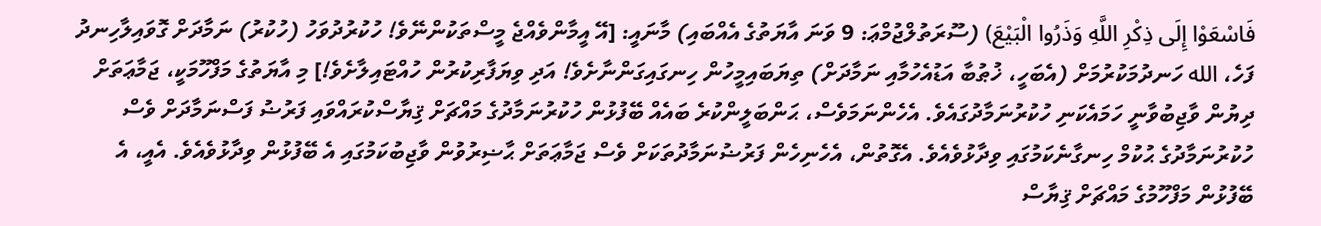فَاسْعَوْا إِلَى ذِكْرِ اللَّهِ وَذَرُوا الْبَيْعَ) (ސޫރަތުލްޖުމްޢަ: 9 ވަނަ އާޔަތުގެ އެއްބައި) މާނައީ: [އޭ އީމާންވެއްޖެ މީސްތަކުންނޭވެ! ހުކުރުދުވަހު (ހުކުރު) ނަމާދަށް ގޮވައިލާހިނދު ފަހެ، الله ހަނދުމަކުރުމަށް (އެބަހީ، ޚުޠުބާ އަޑުއެހުމާއި ނަމާދަށް) ތިޔަބައިމީހުން ހިނގައިގަންނާށެވެ! އަދި ވިޔަފާރިކުރުން ހުއްޓައިލާށެވެ!] މި އާޔަތުގެ މަފްހޫމަކީ، ޖަމާޢަތަށް ދިޔުން ވާޖިބުވާނީ ހަމައެކަނި ހުކުރުނަމާދުގައެވެ. އެހެންނަމަވެސް، ޙަންބަލީންކުރެ ބައެއް ބޭފުޅުން ހުކުރުނަމާދުގެ މައްޗަށް ޤިޔާސްކުރައްވައި ފަރުޟު ފަސްނަމާދަށް ވެސް ހުކުރުނަމާދުގެ ޙުކުމް ހިނގާނެކަމުގައި ވިދާޅުވެއެވެ. އެގޮތުން، އެހެނިހެން ފަރުޟުނަމާދުތަކަށް ވެސް ޖަމާޢަތަށް ޙާޟިރުވުން ވާޖިބުކަމުގައި އެ ބޭފުޅުން ވިދާޅުވެއެވެ. އެއީ، އެ ބޭފުޅުން މަފްހޫމުގެ މައްޗަށް ޤިޔާސް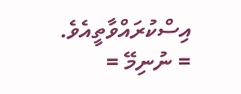އިސްކުރައްވާތީއެވެ.
= ނުނިމޭ =